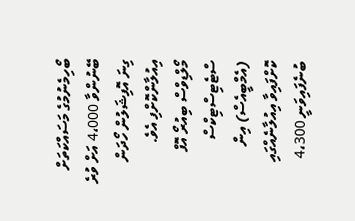ބޯހިމެނުމުގެ މަސައްކަތަށް ބޭނުންވާ 4،000 އަށް ވުރެ ގިނަ އޮފިޝަލުން ހޯދަން އިއުލާންކޮށްފި އެވެ.
މޯލްޑިވްސް ބިއުރޯ އޮފް ސްޓެޓިސްޓިކްސް (އެމްބީއެސް) އިން ކޮށްފައިވާ އިއުލާނެއްގައި ބުނެފައިވަނީ 4،300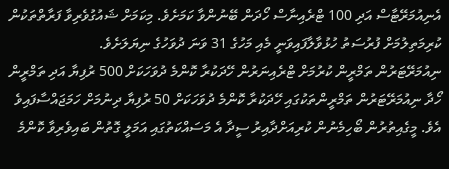އެނިއުމަރޭޓާސް އަދި 100 ޓްރެއިނާސް ހޯދަން ބޭނުންވާ ކަމަށެވެ. މިކަމަށް ޝައުގުވެރިވާ ފަރާތްތަކުން ކުރިމަތިލުމަށް ފުރުސަތު ހުޅުވާލާފައިވަނީ މެއި މަހުގެ 31 ވަނަ ދުވަހުގެ ނިޔަލަށެވެ.
ނިއުމަރޭޓަރުން ތަމްރީން ކުރުމަށް ޓްރެއިނަރުން ހޭދަކުރާ ކޮންމެ ދުވަހަކަށް 500 ރުފިޔާ އަދި ތަމްރީން ހޯދާ ނިއުމަރޭޓަރުން ތަމްރީންތަކުގައި ހޭދަކުރާ ކޮންމެ ދުވަހަކަށް 50 ރުފިޔާ ދިނުމަށް ހަމަޖައްސާފައިވެ އެވެ. މީގެއިތުރުން ބޯހިމެނުން ކުރިއަށްދާއިރު ސީދާ އެ މަސައްކަތުގައި އަމަލީ ގޮތުން ބައިވެރިވާ ކޮންމެ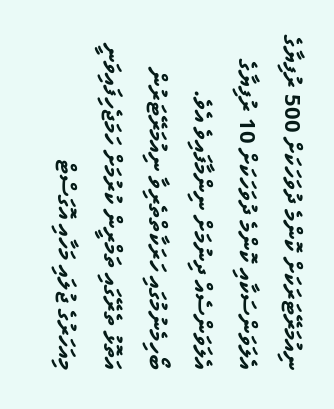ނިއުމަރޭޓަރަކަށް ކޮންމެ ދުވަހަކަށް 500 ރުފިޔާގެ އެލަވަންސަކާއި ކޮންމެ ދުވަހަކަށް 10 ރުފިޔާގެ އެލަވަންސެއް ދިނުމަށް ނިންމާފައިވެ އެވެ.
ބޯހިމެނުމުގައި ހަރަކާތްތެރިވާ ނިއުމަރޭޓަރުން އަތޮޅު ތެރޭގައި ތަމްރީން ކުރުމަށް ހަމަޖެހިފައިވަނީ މިއަހަރުގެ ޖުލައި މަހާއި އޮގަސްޓް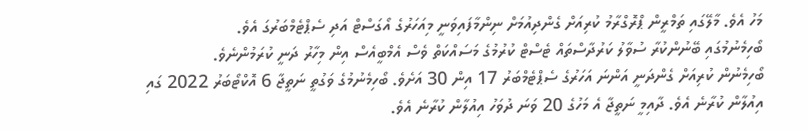މަހު އެވެ. މާލޭގައި ތަމްރީން ޕްރޮގްރާމު ކުރިއަށް ގެންދިއުމަށް ނިންމާފައިވަނީ މިއަހަރުގެ އޯގަސްޓް އަދި ސެޕްޓެމްބަރުގަ އެވެ.
ބޯހިމެނުމުގައި ބޭނުންކުރާ ސުވާލު ކަރުދާސްތައް ޓެސްޓް ކުރުމުގެ މަސައްކަތް ވެސް އެމްބީއެސް އިން މިހާރު ދަނީ ކުރަމުންނެވެ.
ބޯހިމެނުން ކުރިއަށް ގެންދަނީ އަންނަ އަހަރުގެ ސެޕްޓެމްބަރު 17 އިން 30 އަށެވެ. ބޯހިމެނުމުގެ ވަގުތީ ނަތީޖާ 6 އޮކްޓޯބަރު 2022 ގައި އިއުލާން ކުރާނެ އެވެ. ދާއިމީ ނަތީޖާ އެ މަހުގެ 20 ވަނަ ދުވަހު އިއުލާން ކުރާނެ އެވެ.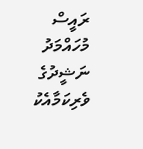ރައީސް މުހައްމަދު ނަޝީދުގެ ވެރިކަމާއެކު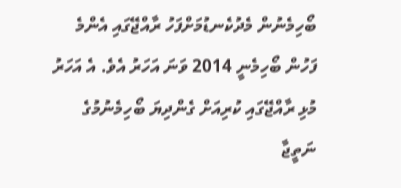ބޯހިމެނުން މެދުކެނޑުމަށްފަހު ރާއްޖޭގައި އެންމެ ފަހުން ބޯހިމެނީ 2014 ވަނަ އަހަރު އެވެ. އެ އަހަރު މުޅި ރާއްޖޭގައި ކުރިއަށް ގެންދިޔަ ބޯހިމެނުމުގެ ނަތީޖާ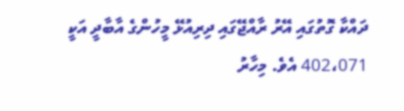ދައްކާ ގޮތުގައި އޭރު ރާއްޖޭގައި ދިރިއުޅޭ މީހުންގެ އާބާދީ އަކީ 402،071 އެވެ. މިހާރު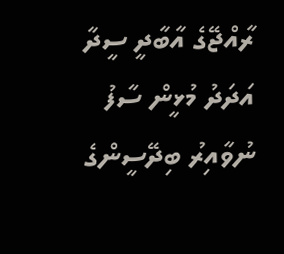ރާއްޖޭގެ އާބާދީ ސީދާ އަދަދު މުޅީން ސާފު ނުވާއިރު ބިދޭސީންގެ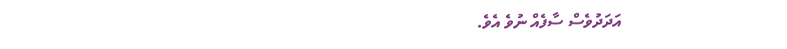އަދަދުވެސް ސާފެއް ނުވެ އެވެ.